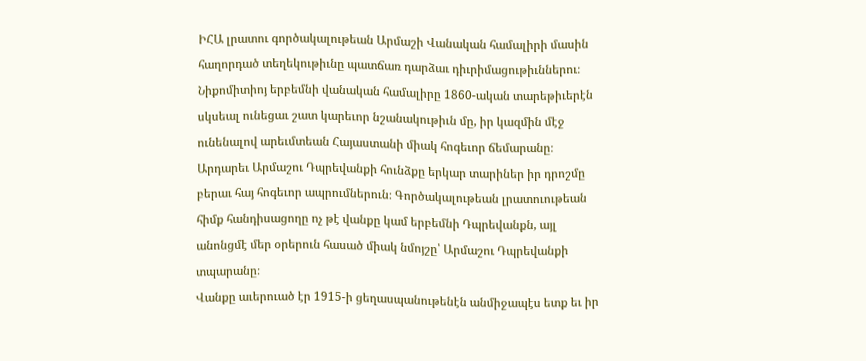ԻՀԱ լրատու գործակալութեան Արմաշի Վանական համալիրի մասին հաղորդած տեղեկութիւնը պատճառ դարձաւ դիւրիմացութիւններու։
Նիքոմիտիոյ երբեմնի վանական համալիրը 1860-ական տարեթիւերէն սկսեալ ունեցաւ շատ կարեւոր նշանակութիւն մը, իր կազմին մէջ ունենալով արեւմտեան Հայաստանի միակ հոգեւոր ճեմարանը։ Արդարեւ Արմաշու Դպրեվանքի հունձքը երկար տարիներ իր դրոշմը բերաւ հայ հոգեւոր ապրումներուն։ Գործակալութեան լրատուութեան հիմք հանդիսացողը ոչ թէ վանքը կամ երբեմնի Դպրեվանքն, այլ անոնցմէ մեր օրերուն հասած միակ նմոյշը՝ Արմաշու Դպրեվանքի տպարանը։
Վանքը աւերուած էր 1915-ի ցեղասպանութենէն անմիջապէս ետք եւ իր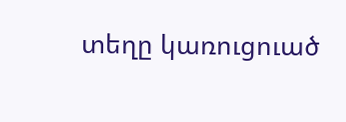տեղը կառուցուած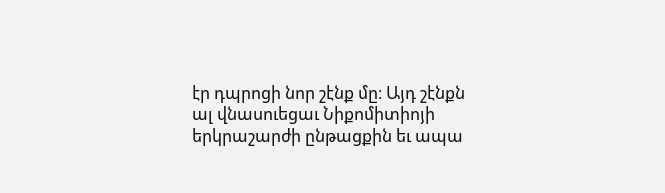էր դպրոցի նոր շէնք մը։ Այդ շէնքն ալ վնասուեցաւ Նիքոմիտիոյի երկրաշարժի ընթացքին եւ ապա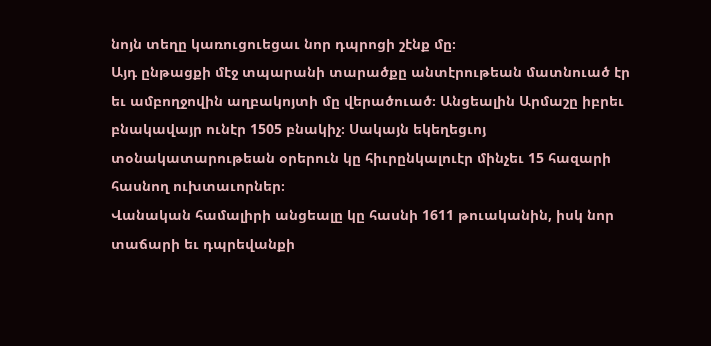նոյն տեղը կառուցուեցաւ նոր դպրոցի շէնք մը։
Այդ ընթացքի մէջ տպարանի տարածքը անտէրութեան մատնուած էր եւ ամբողջովին աղբակոյտի մը վերածուած։ Անցեալին Արմաշը իբրեւ բնակավայր ունէր 1505 բնակիչ։ Սակայն եկեղեցւոյ տօնակատարութեան օրերուն կը հիւրընկալուէր մինչեւ 15 հազարի հասնող ուխտաւորներ։
Վանական համալիրի անցեալը կը հասնի 1611 թուականին, իսկ նոր տաճարի եւ դպրեվանքի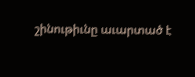շինութիւնը աւարտած է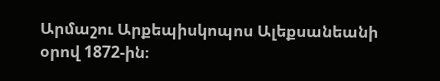Արմաշու Արքեպիսկոպոս Ալեքսանեանի օրով 1872-ին։